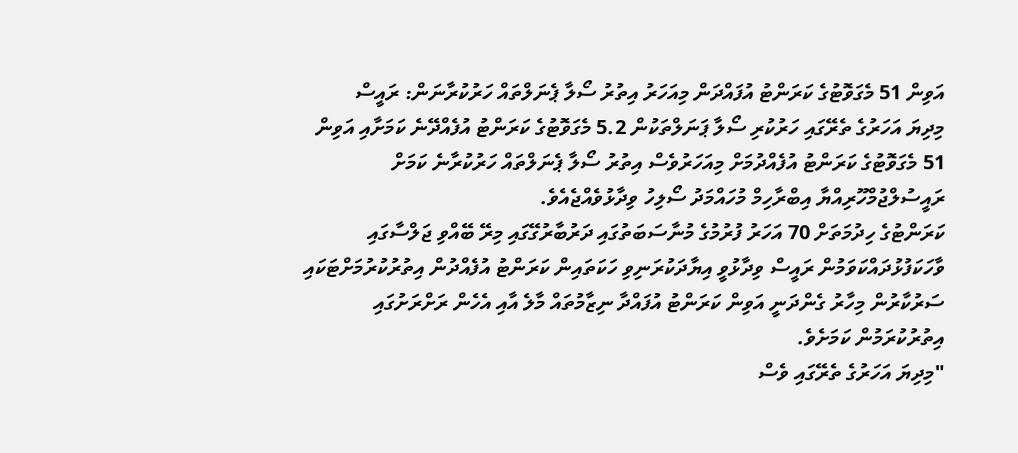އަވިން 51 މެގަވޮޓުގެ ކަރަންޓު އުފައްދަން މިއަހަރު އިތުރު ސޯލާ ޕެނަލްތައް ހަރުކުރާނަން: ރައީސް
މިދިޔަ އަހަރުގެ ތެރޭގައި ހަރުކުރި ސޯލާ ޕަނަލްތަކުން 5.2 މެގަވޮޓުގެ ކަރަންޓު އުފެއްދޭނެ ކަމަށާއި އަވިން 51 މެގަވޮޓުގެ ކަރަންޓު އުފެއްދުމަށް މިއަހަރުވެސް އިތުރު ސޯލާ ޕެނަލްތައް ހަރުކުރާނެ ކަމަށް ރައީސުލްޖުމްހޫރިއްޔާ އިބްރާހިމް މުހައްމަދު ސޯލިހު ވިދާޅުވެއްޖެއެވެ.
ކަރަންޓުގެ ހިދުމަތަށް 70 އަހަރު ފުރުމުގެ މުނާސަބަތުގައި ދަރުބާރުގޭގައި މިރޭ ބޭއްވި ޖަލްސާގައި ވާހަކަފުޅުދައްކަވަމުން ރައީސް ވިދާޅުވީ އިޔާދަކުރަނިވި ހަކަތައިން ކަރަންޓު އުފެއްދުން އިތުރުކުރުމަށްޓަކައި ސަރުކާރުން މިހާރު ގެންދަނީ އަވިން ކަރަންޓު އުފައްދާ ނިޒާމުތައް މާލެ އާއި އެހެން ރަށްރަށުގައި އިތުރުކުރަމުން ކަމަށެވެ.
"މިދިޔަ އަހަރުގެ ތެރޭގައި ވެސް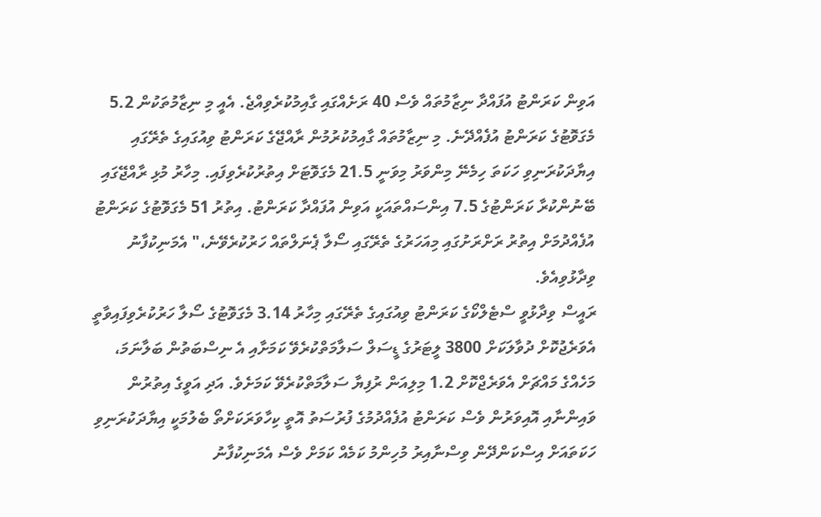އަވިން ކަރަންޓު އުފައްދާ ނިޒާމުތައް ވެސް 40 ރަށެއްގައި ގާއިމުކުރެވިއްޖެ. އެއީ މި ނިޒާމުތަކުން 5.2 މެގަވޮޓުގެ ކަރަންޓު އުފެއްދޭނެ. މި ނިޒާމުތައް ގާއިމުކުރުމުން ރާއްޖޭގެ ކަރަންޓު ވިއުގައިގެ ތެރޭގައި އިޔާދަކުރަނިވި ހަކަތަ ހިމެނޭ މިންވަރު މިވަނީ 21.5 މެގަވޮޓަށް އިތުރުކުރެވިފައި. މިހާރު މުޅި ރާއްޖޭގައި ބޭނުންކުރާ ކަރަންޓުގެ 7.5 އިންސައްތައަކީ އަވިން އުފައްދާ ކަރަންޓު. އިތުރު 51 މެގަވޮޓުގެ ކަރަންޓު އުފެއްދުމަށް އިތުރު ރަށްރަށުގައި މިއަހަރުގެ ތެރޭގައި ސޯލާ ޕެނަލްތައް ހަރުކުރެވޭނެ،" އެމަނިކުފާނު ވިދާޅުވިއެވެ.
ރައީސް ވިދާޅުވީ ސްޓެލްކޯގެ ކަރަންޓު ވިއުގައިގެ ތެރޭގައި މިހާރު 3.14 މެގަވޮޓުގެ ސޯލާ ހަރުކުރެވިފައިވާތީ އެވަރެޖުކޮށް ދުވާލަކަށް 3800 ލީޓަރުގެ ޑީސަލް ސަލާމަތްކުރެވޭ ކަމަށާއި އެ ނިސްބަތުން ބަލާނަމަ، މަހެއްގެ މައްޗަށް އެވަރެޖްކޮށް 1.2 މިލިއަން ރުފިޔާ ސަލާމަތްކުރެވޭ ކަމަށެވެ. އަދި އަވީގެ އިތުރުން ވައިންނާއި އޮއިވަރުން ވެސް ކަރަންޓު އުފެއްދުމުގެ ފުރުސަތު އޮތީ ކިހާވަރަކަށްތޯ ބެލުމަކީ އިޔާދަކުރަނިވި ހަކަތައަށް އިސްކަންދޭން ވިސްނާއިރު މުހިންމު ކަމެއް ކަމަށް ވެސް އެމަނިކުފާނު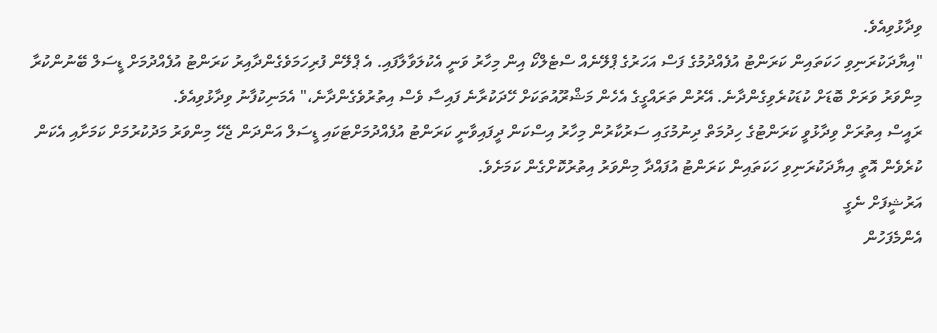ވިދާޅުވިއެވެ.
"އިޔާދަކުރަނިވި ހަކަތައިން ކަރަންޓު އުފެއްދުމުގެ ފަސް އަހަރުގެ ޕްލޭނެއް ސްޓެލްކޯ އިން މިހާރު ވަނީ އެކުލަވާލާފައި. އެ ޕްލޭން ފުރިހަމަވެގެންދާއިރު ކަރަންޓު އުފެއްދުމަށް ޑީސަލް ބޭނުންކުރާ މިންވަރު ވަރަށް ބޮޑަށް ކުޑަކުރެވިގެންދާނެ. އޭރުން ތަރައްގީގެ އެހެން މަޝްރޫއުތަކަށް ހޭދަކުރާނެ ފައިސާ ވެސް އިތުރުވެގެންދާނެ،" އެމަނިކުފާނު ވިދާޅުވިއެވެ.
ރައީސް އިތުރަށް ވިދާޅުވީ ކަރަންޓުގެ ހިދުމަތް ދިނުމުގައި ސަރުކާރުން މިހާރު އިސްކަން ދީފައިވާނީ ކަރަންޓު އުފެއްދުމަށްޓަކައި ޑީސަލް އަންދަން ޖެހޭ މިންވަރު މަދުކުރުމަށް ކަމަށާއި އެކަން ކުރެވެން އޮތީ އިޔާދަކުރަނިވި ހަކަތައިން ކަރަންޓު އުފައްދާ މިންވަރު އިތުރުކޮށްގެން ކަމަށެވެ.
އަރުޝީފަށް ނެގީ
އެންމެފަހުން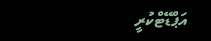އަޕްޑޭޓްކުރީ